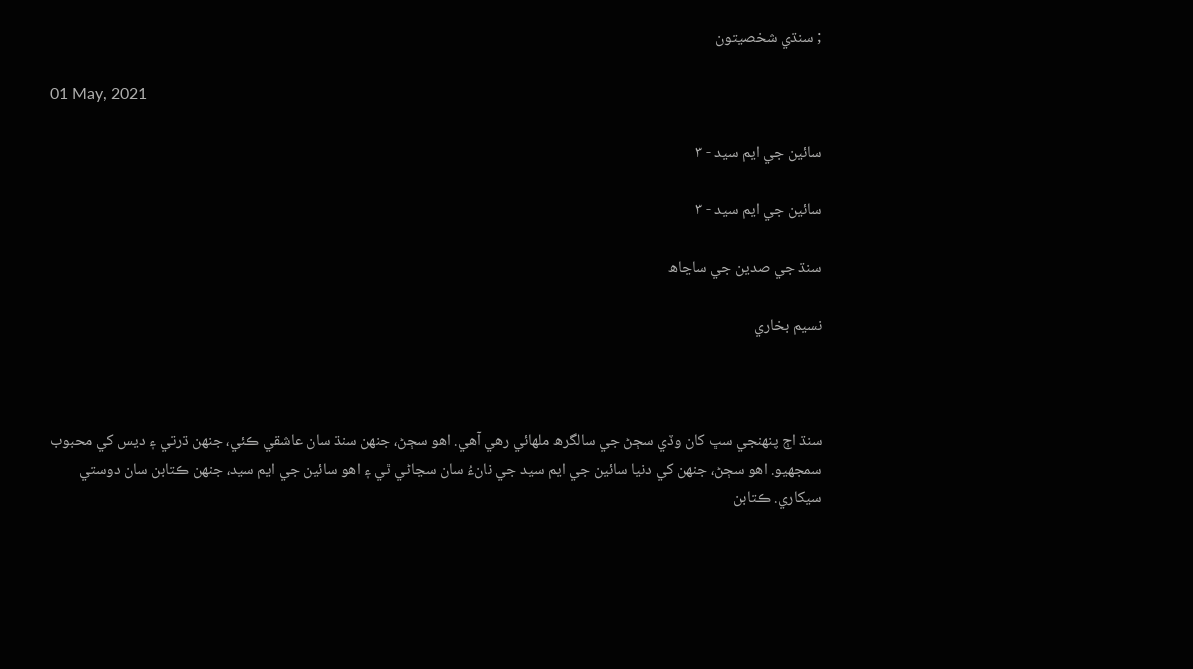; سنڌي شخصيتون

01 May, 2021

سائين جي ايم سيد - ۳

سائين جي ايم سيد - ۳

سنڌ جي صدين جي ساڃاھ

نسيم بخاري



سنڌ اڄ پنهنجي سڀ کان وڏي سڄڻ جي سالگرھ ملهائي رهي آهي. اهو سڄڻ، جنهن سنڌ سان عاشقي ڪئي، جنهن ڌرتي ۽ ديس کي محبوب سمجهيو. اهو سڄڻ، جنهن کي دنيا سائين جي ايم سيد جي نانءُ سان سڃاڻي ٿي ۽ اهو سائين جي ايم سيد، جنهن ڪتابن سان دوستي سيکاري. ڪتابن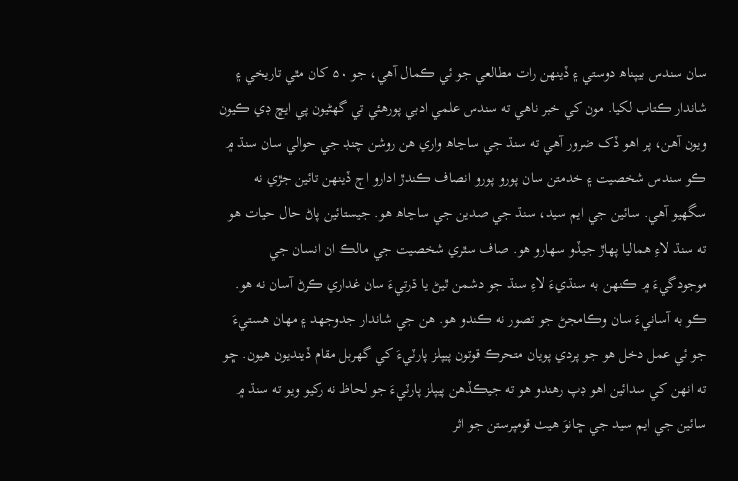سان سندس بيپناھ دوستي ۽ ڏينهن رات مطالعي جو ئي ڪمال آهي، جو ۵۰ کان مٿي تاريخي ۽ شاندار ڪتاب لکيا. مون کي خبر ناهي ته سندس علمي ادبي پورهئي تي گهڻيون پي ايڇ ڊي ڪيون ويون آهن، پر اهو ڏک ضرور آهي ته سنڌ جي ساڃاھ واري هن روشن چنڊ جي حوالي سان سنڌ ۾ ڪو سندس شخصيت ۽ خدمتن سان پورو پورو انصاف ڪندڙ ادارو اڄ ڏينهن تائين جڙي نه سگهيو آهي. سائين جي ايم سيد، سنڌ جي صدين جي ساڃاھ هو. جيستائين پاڻ حال حيات هو ته سنڌ لاءِ هماليا پهاڙ جيڏو سهارو هو. صاف سٿري شخصيت جي مالڪ ان انسان جي موجودگيءَ ۾ ڪنهن به سنڌيءَ لاءِ سنڌ جو دشمن ٿيڻ يا ڌرتيءَ سان غداري ڪرڻ آسان نه هو. ڪو به آسانيءَ سان وڪامجڻ جو تصور نه ڪندو هو. هن جي شاندار جدوجهد ۽ مهان هستيءَ جو ئي عمل دخل هو جو پردي پويان متحرڪ قوتون پيپلز پارٽيءَ کي گهربل مقام ڏينديون هيون. ڇو ته انهن کي سدائين اهو ڊپ رهندو هو ته جيڪڏهن پيپلز پارٽيءَ جو لحاظ نه رکيو ويو ته سنڌ ۾ سائين جي ايم سيد جي ڇانوَ هيٺ قومپرستن جو اثر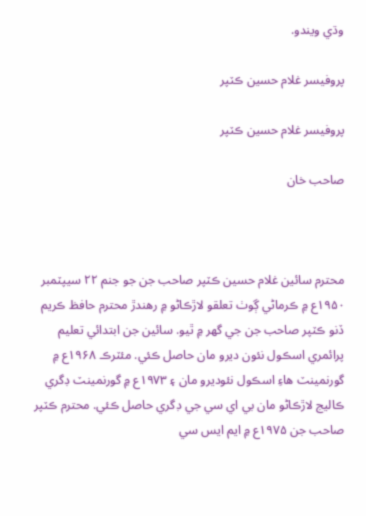وڌي ويندو.

پروفيسر غلام حسين ڪٽپر

پروفيسر غلام حسين ڪٽپر

صاحب خان



محترم سائين غلام حسين ڪٽپر صاحب جن جو جنم ۲۲ سيپٽمبر ۱۹۵۰ع ۾ ڪرماڻي ڳوٺ تعلقو لاڙڪاڻو ۾ رهندڙ محترم حافظ ڪريم ڏنو ڪٽپر صاحب جن جي گهر ۾ ٿيو. سائين جن ابتدائي تعليم پرائمري اسڪول نئون ديرو مان حاصل ڪئي. مئٽرڪ ۱۹۶۸ع ۾ گورنمينٽ هاءِ اسڪول نئوديرو مان ۽ ۱۹۷۳ع ۾ گورنمينٽ ڊگري ڪاليج لاڙڪاڻو مان بي اي سي جي ڊگري حاصل ڪئي. محترم ڪٽپر صاحب جن ۱۹۷۵ع ۾ ايم ايس سي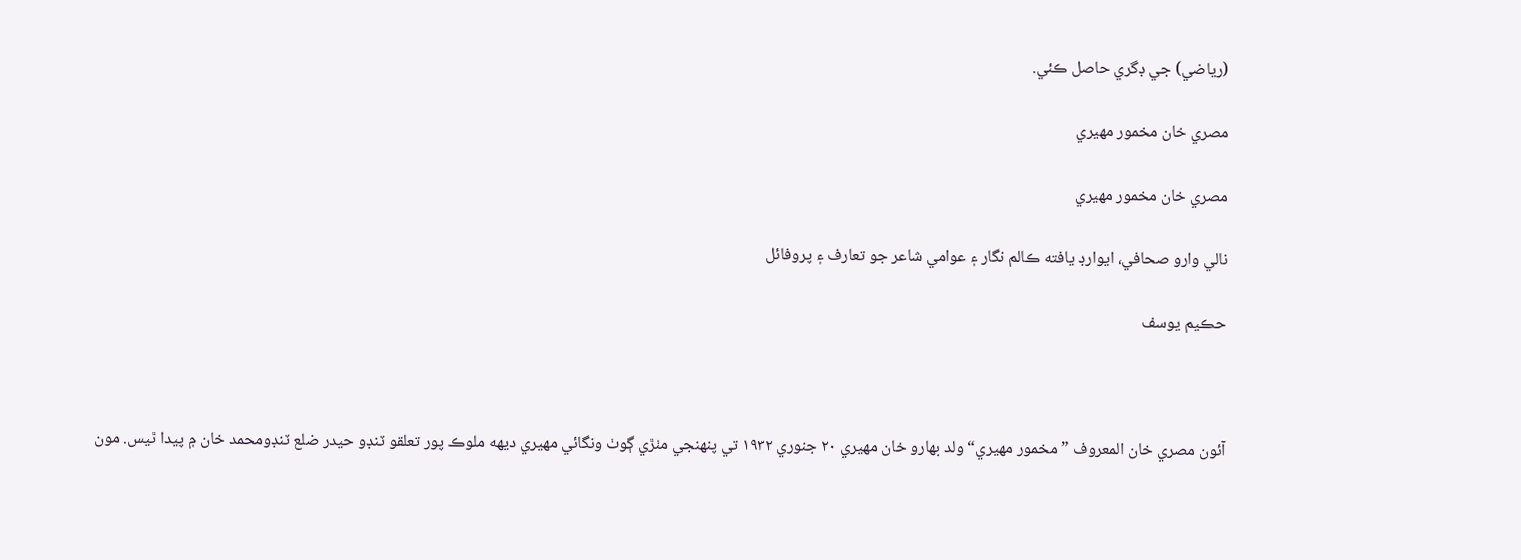(رياضي) جي ڊگري حاصل ڪئي.

مصري خان مخمور مهيري

مصري خان مخمور مهيري

نالي وارو صحافي، ايوارڊ يافته ڪالم نگار ۽ عوامي شاعر جو تعارف ۽ پروفائل

حڪيم يوسف



آئون مصري خان المعروف ”مخمور مهيري“ ولد بهارو خان مهيري ۲۰ جنوري ۱۹۳۲ تي پنهنجي مٺڙي ڳوٺ ونگائي مهيري ديهه ملوڪ پور تعلقو ٽنڊو حيدر ضلع ٽنڊومحمد خان ۾ پيدا ٿيس. مون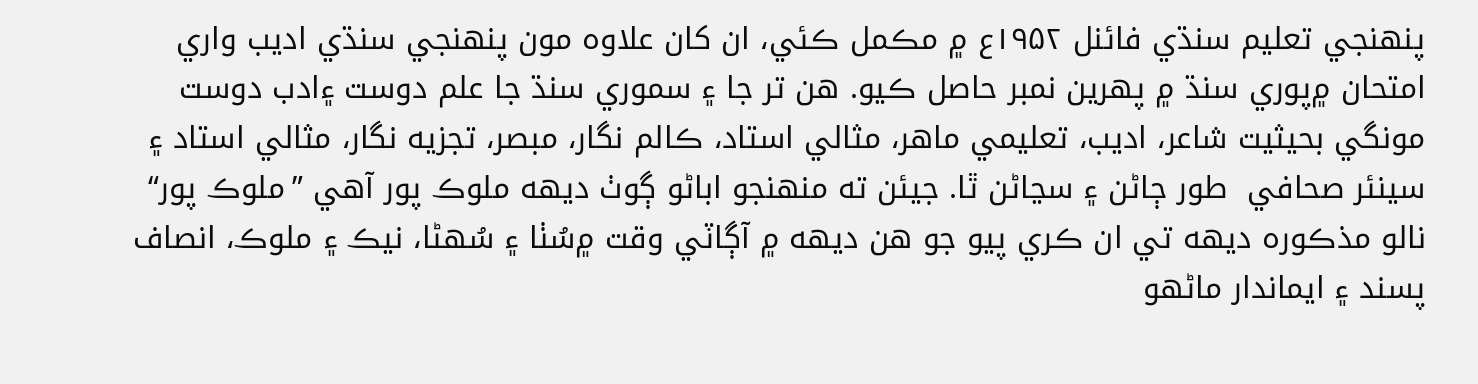پنهنجي تعليم سنڌي فائنل ۱۹۵۲ع ۾ مڪمل ڪئي، ان کان علاوه مون پنهنجي سنڌي اديب واري امتحان ۾پوري سنڌ ۾ پهرين نمبر حاصل ڪيو. هن تر جا ۽ سموري سنڌ جا علم دوست ۽ادب دوست مونگي بحيثيت شاعر، اديب، تعليمي ماهر، مثالي استاد، ڪالم نگار، مبصر، تجزيه نگار، مثالي استاد ۽ سينئر صحافي  طور ڄاڻن ۽ سڃاڻن ٿا. جيئن ته منهنجو اباڻو ڳوٺ ديهه ملوڪ پور آهي ”ملوڪ پور“ نالو مذڪوره ديهه تي ان ڪري پيو جو هن ديهه ۾ آڳاٽي وقت ۾سُٺا ۽ سُهڻا، نيڪ ۽ ملوڪ، انصاف پسند ۽ ايماندار ماڻهو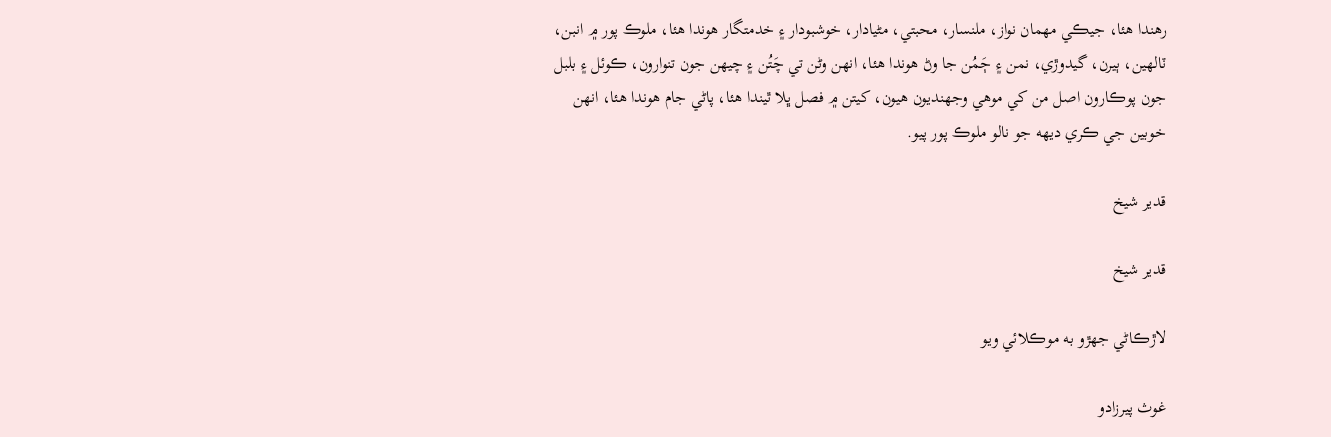رهندا هئا، جيڪي مهمان نواز، ملنسار، محبتي، مڻيادار، خوشبودار ۽ خدمتگار هوندا هئا، ملوڪ پور ۾ انبن، ٽالهين، ٻيرن، گيدوڙي، نمن ۽ ڄَمُن جا وڻ هوندا هئا، انهن وڻن تي چَتُن ۽ چيهن جون تنوارون، ڪوئل ۽ بلبل جون پوڪارون اصل من کي موهي وجهنديون هيون، کيتن ۾ فصل ڀلا ٿيندا هئا، پاڻي جام هوندا هئا، انهن خوبين جي ڪري ديهه جو نالو ملوڪ پور پيو.

قدير شيخ

قدير شيخ

لاڙڪاڻي جهڙو به موڪلائي ويو

غوث پيرزادو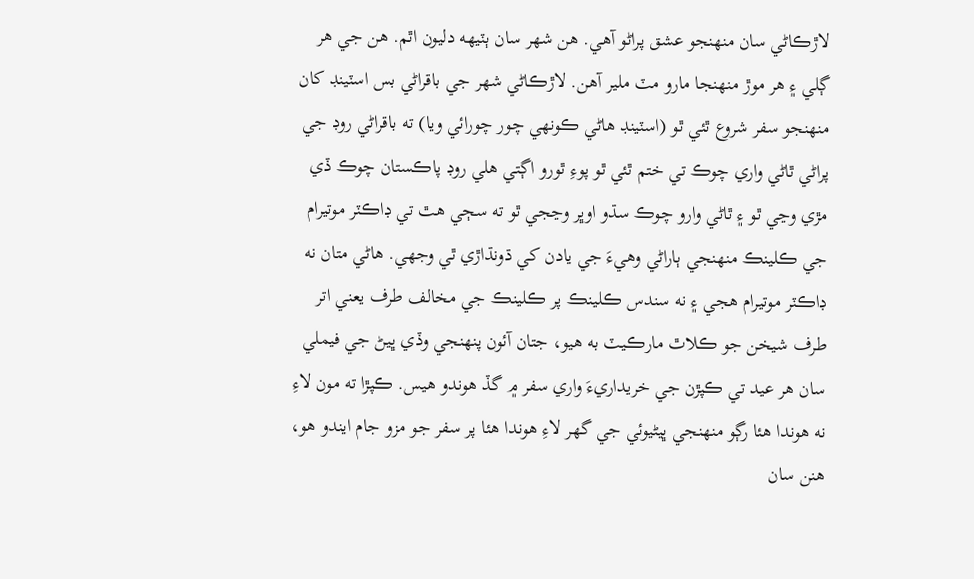لاڙڪاڻي سان منهنجو عشق پراڻو آهي. هن شهر سان ٻٽيهه دليون اٿم. هن جي هر ڳلي ۽ هر موڙ منهنجا مارو مٽ ملير آهن. لاڙڪاڻي شهر جي باقراڻي بس اسٽينڊ کان منهنجو سفر شروع ٿئي ٿو (اسٽينڊ هاڻي ڪونهي چور چورائي ويا) ته باقراڻي روڊ جي پراڻي ٿاڻي واري چوڪ تي ختم ٿئي ٿو پوءِ ٿورو اڳتي هلي روڊ پاڪستان چوڪ ڏي مڙي وڃي ٿو ۽ ٿاڻي وارو چوڪ سڌو اوڀر وڃجي ٿو ته سڄي هٿ تي ڊاڪٽر موتيرام جي ڪلينڪ منهنجي ٻاراڻي وهيءَ جي يادن کي ڌونڌاڙي ٿي وجھي. هاڻي متان نه ڊاڪٽر موتيرام هجي ۽ نه سندس ڪلينڪ پر ڪلينڪ جي مخالف طرف يعني اتر طرف شيخن جو ڪلاٿ مارڪيٽ به هيو، جتان آئون پنهنجي وڏي ڀيڻ جي فيملي سان هر عيد تي ڪپڙن جي خريداريءَ واري سفر ۾ گڏ هوندو هيس. ڪپڙا ته مون لاءِ نه هوندا هئا رڳو منهنجي ڀيڻيوئي جي گهر لاءِ هوندا هئا پر سفر جو مزو جام ايندو هو، هنن سان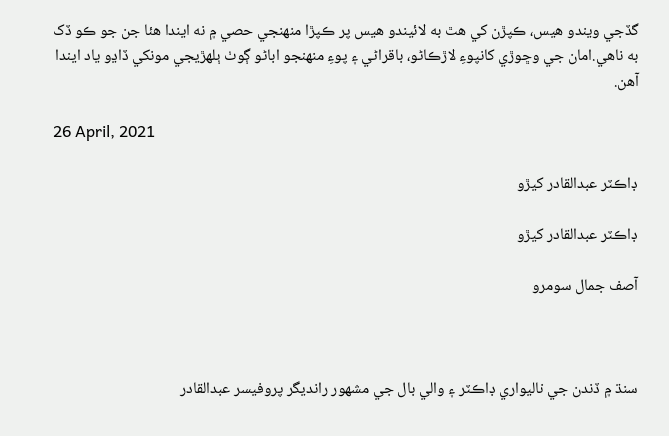گڏجي ويندو هيس، ڪپڙن کي هٿ به لائيندو هيس پر ڪپڙا منهنجي حصي ۾ نه ايندا هئا جن جو ڪو ڏک به ناهي.امان جي وڇوڙي کانپوءِ لاڙڪاڻو، باقراڻي ۽ پوءِ منهنجو اباڻو ڳوٺ ٻلهڙيجي مونکي ڏاڍو ياد ايندا آهن.

26 April, 2021

ڊاڪٽر عبدالقادر کيڙو

ڊاڪٽر عبدالقادر کيڙو

آصف جمال سومرو



سنڌ ۾ ڏندن جي ناليواري ڊاڪٽر ۽ والي بال جي مشهور رانديگر پروفيسر عبدالقادر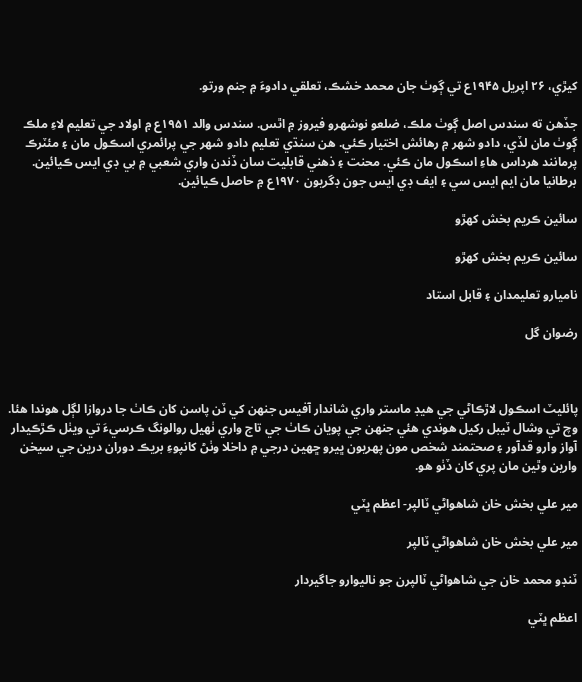کيڙي، ۲۶ اپريل ۱۹۴۵ع تي ڳوٺ جان محمد خشڪ، تعلقي دادوءَ ۾ جنم ورتو.

جڏهن ته سندس اصل ڳوٺ ملڪ، ضلعو نوشهرو فيروز ۾ اٿس. سندس والد ۱۹۵۱ع ۾ اولاد جي تعليم لاءِ ملڪ ڳوٺ مان لڏي، دادو شهر ۾ رهائش اختيار ڪئي. هن سنڌي تعليم دادو شهر جي پرائمري اسڪول مان ۽ مئٽرڪ پرمانند هرداس هاءِ اسڪول مان ڪئي. محنت ۽ ذهني قابليت سان ڏندن واري شعبي ۾ بي ڊي ايس ڪيائين. برطانيا مان ايم ايس سي ۽ ايف ڊي ايس جون ڊگريون ۱۹۷۰ع ۾ حاصل ڪيائين.

سائين ڪريم بخش کهڙو

سائين ڪريم بخش کهڙو

ناميارو تعليمدان ۽ قابل استاد

رضوان گل



پائليٽ اسڪول لاڙڪاڻي جي هيڊ ماستر واري شاندار آفيس جنهن کي ٽن پاسن کان ڪاٺ جا دروازا لڳل هوندا هئا. وچ تي وشال ٽيبل رکيل هوندي هئي جنهن جي پويان ڪاٺ جي تاج واري ٺهيل روالونگ ڪرسيءَ تي ويٺل ڪڙڪيدار آواز وارو قدآور ۽ صحتمند شخص مون پهريون ڀيرو ڇهين درجي ۾ داخلا وٺڻ کانپوءِ بريڪ دوران درين جي سيخن وارين وٿين مان پري کان ڏٺو هو.

مير علي بخش خان شاهواڻي ٽالپر- اعظم ڀٽي

مير علي بخش خان شاهواڻي ٽالپر

ٽنڊو محمد خان جي شاهواڻي ٽالپرن جو ناليوارو جاگيردار

اعظم ڀٽي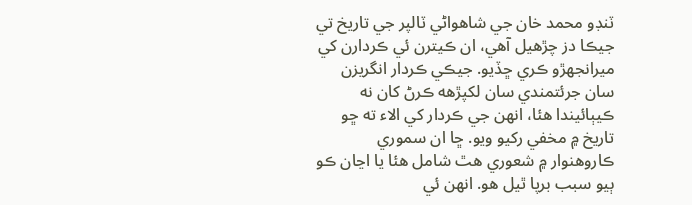ٽنڊو محمد خان جي شاهواڻي ٽالپر جي تاريخ تي جيڪا دز چڙهيل آهي، ان ڪيترن ئي ڪردارن کي ميرانجهڙو ڪري ڇڏيو. جيڪي ڪردار انگريزن سان جرئتمندي سان لکپڙهه ڪرڻ کان نه ڪيٻائيندا هئا، انهن جي ڪردار کي الاء ته ڇو تاريخ ۾ مخفي رکيو ويو. ڇا ان سموري ڪاروهنوار ۾ شعوري هٿ شامل هئا يا اڃان ڪو ٻيو سبب برپا ٿيل هو. انهن ئي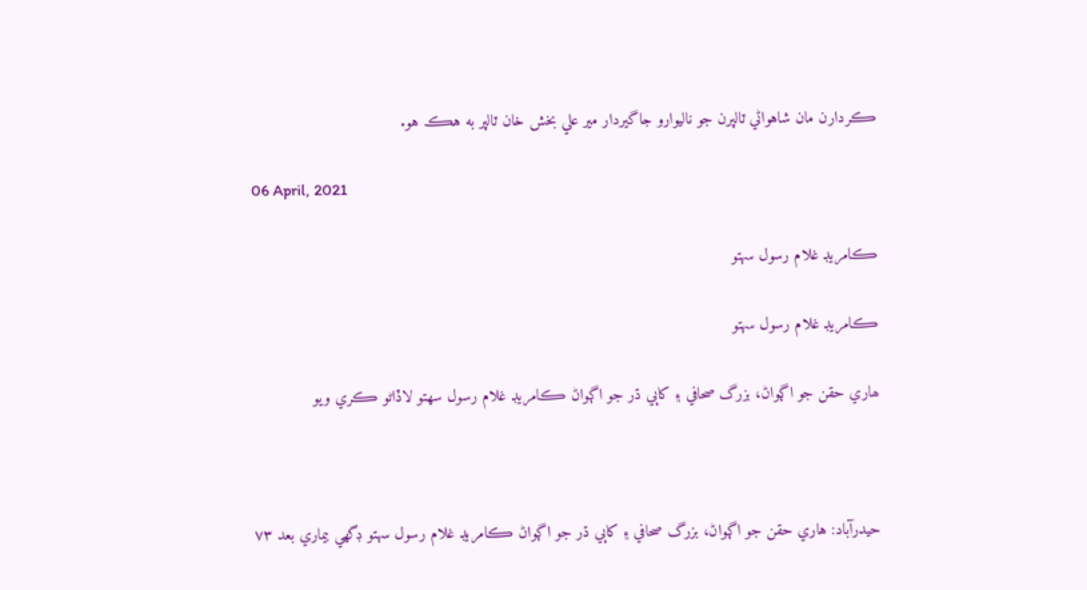ڪردارن مان شاهواڻي ٽالپرن جو ناليوارو جاگيردار مير علي بخش خان ٽالپر به هڪ هو.

06 April, 2021

ڪامريڊ غلام رسول سهتو

ڪامريڊ غلام رسول سهتو

ھاري حقن جو اڳواڻ، بزرگ صحافي ۽ کاٻي ڌر جو اڳواڻ ڪامريڊ غلام رسول سھتو لاڏاڻو ڪري ويو



حيدرآباد: هاري حقن جو اڳواڻ، بزرگ صحافي ۽ کاٻي ڌر جو اڳواڻ ڪامريڊ غلام رسول سهتو ڊگهي بيماري بعد ۷۳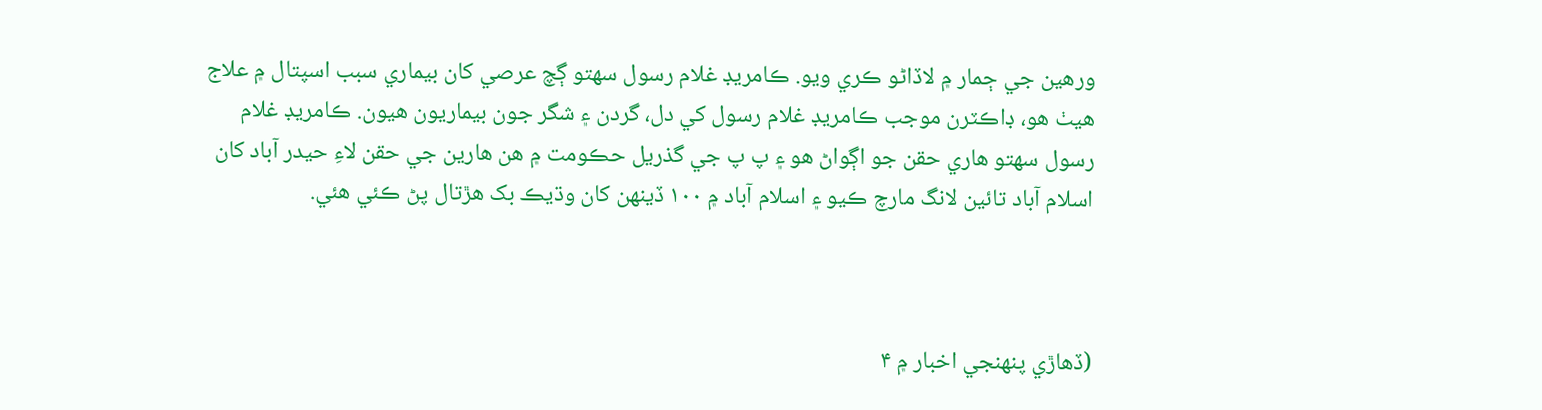ورهين جي ڄمار ۾ لاڏاڻو ڪري ويو. ڪامريڊ غلام رسول سهتو ڳچ عرصي کان بيماري سبب اسپتال ۾ علاج هيٺ هو، ڊاڪٽرن موجب ڪامريڊ غلام رسول کي دل، گردن ۽ شگر جون بيماريون هيون. ڪامريڊ غلام رسول سهتو هاري حقن جو اڳواڻ هو ۽ پ پ جي گذريل حڪومت ۾ هن هارين جي حقن لاءِ حيدر آباد کان اسلام آباد تائين لانگ مارچ ڪيو ۽ اسلام آباد ۾ ۱۰۰ ڏينهن کان وڌيڪ بک هڙتال پڻ ڪئي هئي.



(ڏھاڙي پنھنجي اخبار ۾ ۴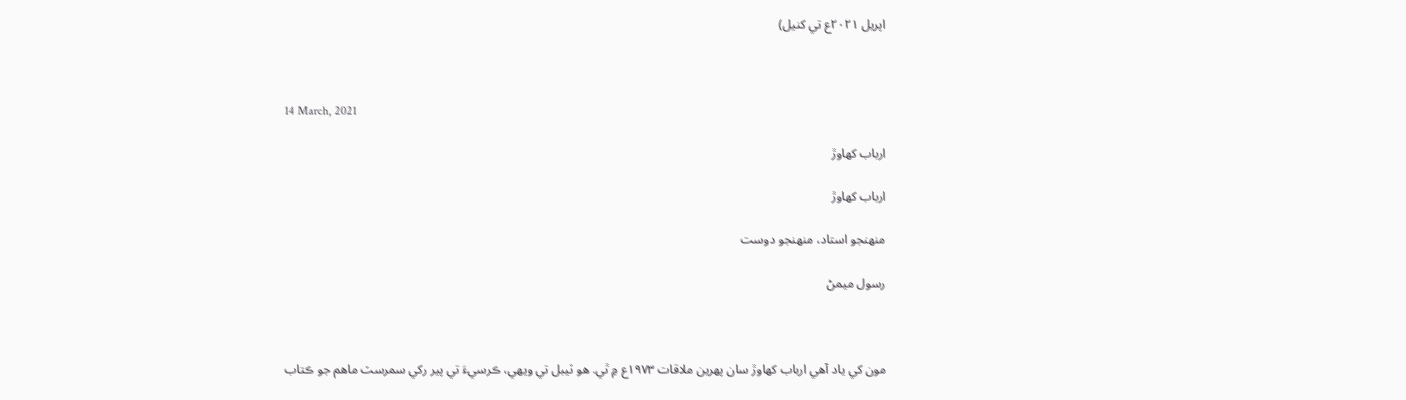اپريل ۲۰۲۱ع تي کنيل)



14 March, 2021

ارباب کھاوڙ

ارباب کھاوڙ

منهنجو استاد، منهنجو دوست

رسول ميمڻ



مون کي ياد آهي ارباب کهاوڙ سان پهرين ملاقات ۱۹۷۳ع ۾ ٿي. هو ٽيبل تي ويهي، ڪرسيءَ تي پير رکي سمرسٽ ماهم جو ڪتاب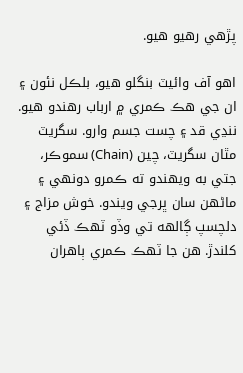پڙهي رهيو هيو.

اهو آف وائيٽ بنگلو هيو، بلڪل نئون ۽ ان جي هڪ ڪمري ۾ ارباب رهندو هيو. ننڍي قد ۽ چست جسم وارو. سگريٽ مٿان سگريٽ، چين (Chain) سموڪر، جتي به ويهندو ته ڪمرو دونهي ۽ ماڻهن سان ڀرجي ويندو. خوش مزاج ۽ دلچسپ ڳالهه تي وڏو ٽهڪ ڏئي کلندڙ. هن جا ٽهڪ ڪمري ٻاهران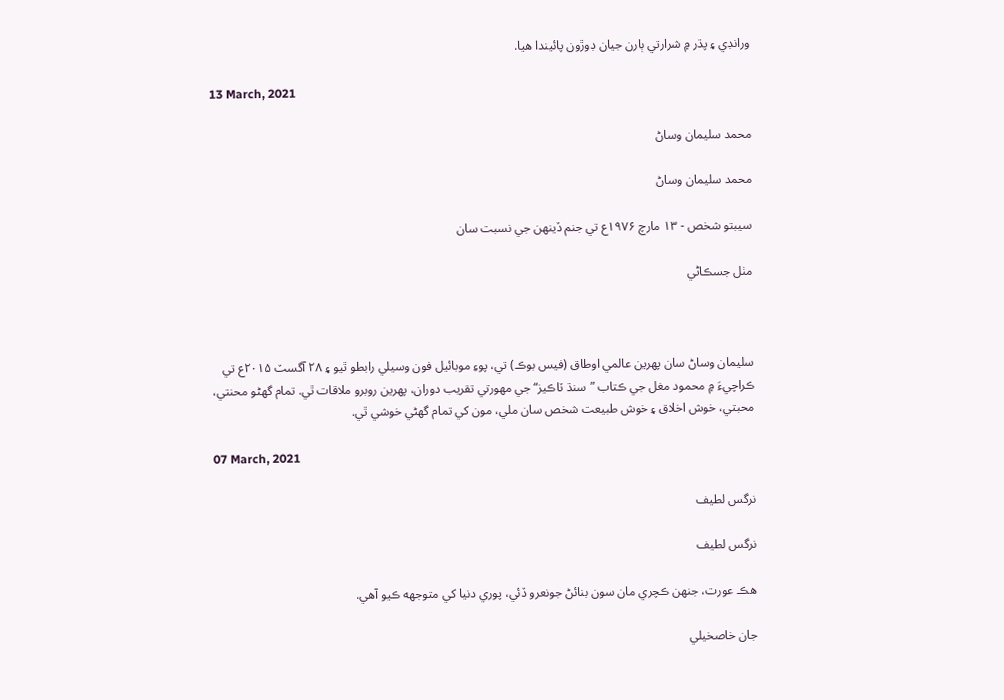ورانڊي ۽ پڌر ۾ شرارتي ٻارن جيان ڊوڙون پائيندا هيا.

13 March, 2021

محمد سليمان وساڻ

محمد سليمان وساڻ

سيبتو شخص - ۱۳ مارچ ۱۹۷۶ع تي جنم ڏينهن جي نسبت سان

مٺل جسڪاڻي



سليمان وساڻ سان پهرين عالمي اوطاق (فيس بوڪ) تي، پوءِ موبائيل فون وسيلي رابطو ٿيو ۽ ۲۸ آگسٽ ۲۰۱۵ع تي ڪراچيءَ ۾ محمود مغل جي ڪتاب ”سنڌ ٽاڪيز“ جي مهورتي تقريب دوران، پهرين روبرو ملاقات ٿي. تمام گهڻو محنتي، محبتي، خوش اخلاق ۽ خوش طبيعت شخص سان ملي، مون کي تمام گهڻي خوشي ٿي.

07 March, 2021

نرگس لطيف

نرگس لطيف

هڪ عورت، جنهن ڪچري مان سون بنائڻ جونعرو ڏئي، پوري دنيا کي متوجهه ڪيو آهي.

جان خاصخيلي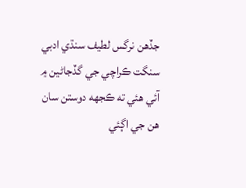جڏهن نرگس لطيف سنڌي ادبي سنگت ڪراچي جي گڏجاڻين ۾ آئي هئي ته ڪجهه دوستن سان هن جي اڳئي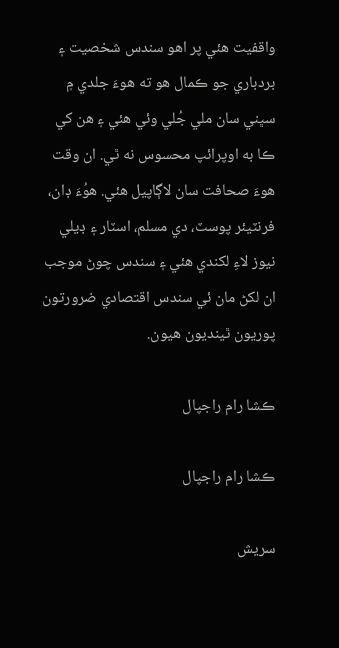واقفيت هئي پر اهو سندس شخصيت ۽ بردباري جو ڪمال هو ته هوءَ جلدي ۾ سڀني سان ملي جُلي وئي هئي ۽ هن کي ڪا به اوپرائپ محسوس نه ٿي. ان وقت هوءَ صحافت سان لاڳاپيل هئي. هوُءَ ڊان، فرنٽيئر پوسٽ، دي مسلم، اسٽار ۽ ڊيلي نيوز لاءِ لکندي هئي ۽ سندس چوڻ موجب ان لکڻ مان ئي سندس اقتصادي ضرورتون پوريون ٿينديون هيون.

ڪشا رام راجپال

ڪشا رام راجپال

سريش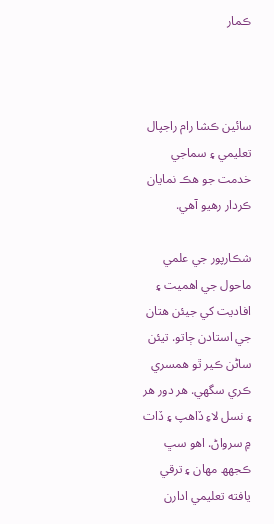ڪمار



سائين ڪشا رام راجپال تعليمي ۽ سماجي خدمت جو ھڪ نمايان ڪردار رهيو آهي.

شڪارپور جي علمي ماحول جي اھميت ۽ افاديت کي جيئن ھتان جي استادن ڄاتو. تيئن ساڻن ڪير ٿو ھمسري ڪري سگھي. ھر دور ھر ۽ نسل لاءِ ڏاھپ ۽ ڏات ۾ سرواڻ. اھو سڀ ڪجهھ مھان ۽ ترقي يافته تعليمي ادارن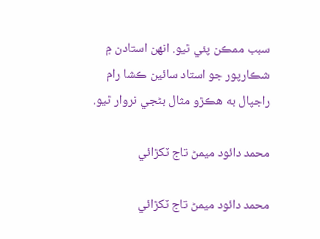سبب ممڪن پئي ٿيو. انھن استادن ۾ شڪارپور جو استاد سائين ڪشا رام راجپال به ھڪڙو مثال بڻجي نروار ٿيو.

محمد دائود ميمڻ تاج ٽکڙائي

محمد دائود ميمڻ تاج ٽکڙائي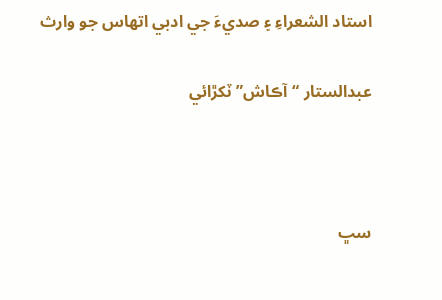استاد الشعراءِ ۽ صديءَ جي ادبي اتهاس جو وارث

عبدالستار “آڪاش” ٽکڙائي



سڀ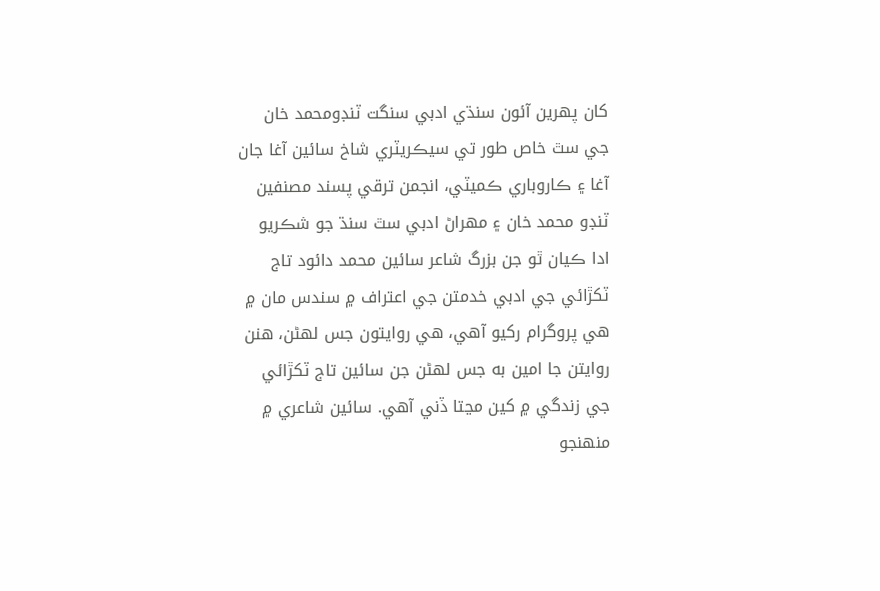کان پهرين آئون سنڌي ادبي سنگت ٽنڊومحمد خان جي سٿ خاص طور تي سيڪريٽري شاخ سائين آغا جان آغا ۽ ڪاروباري ڪميٽي، انجمن ترقي پسند مصنفين ٽنڊو محمد خان ۽ مهراڻ ادبي سٿ سنڌ جو شڪريو ادا ڪيان ٿو جن بزرگ شاعر سائين محمد دائود تاج ٽکڙائي جي ادبي خدمتن جي اعتراف ۾ سندس مان ۾ هي پروگرام رکيو آهي، هي روايتون جس لهڻن، هنن روايتن جا امين به جس لهڻن جن سائين تاج ٽکڙائي جي زندگي ۾ کين مڃتا ڏني آهي. سائين شاعري ۾ منهنجو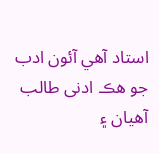استاد آهي آئون ادب جو هڪ ادنى طالب آهيان ۽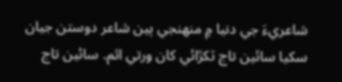شاعريءَ جي دنيا ۾ منهنجي ٻين شاعر دوستن جيان سکيا سائين تاج ٽکڙائي کان ورتي اٿم. سائين تاج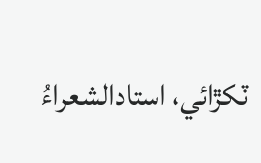ٽکڙائي، استادالشعراءُ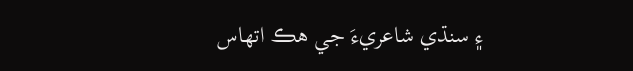۽ سنڌي شاعريءَ جي هڪ اتهاس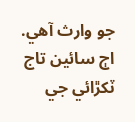جو وارث آهي. اڄ سائين تاج ٽکڙائي جي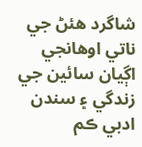شاگرد هئڻ جي ناتي اوهانجي اڳيان سائين جي زندگي ۽ سندن ادبي ڪم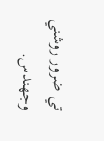تي ضرور روشني وجهندس.